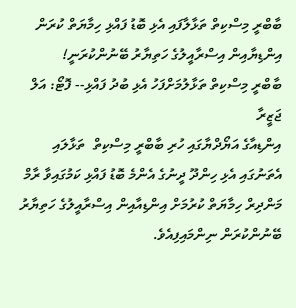ބާބްރީ މިސްކިތް ތަޅާލާފައި އެޅި ބޮޑު ފައްޅި ހިމާޔަތް ކުރަން އިންޑިޔާއިން އިސްރާއީލުގެ ހަތިޔާރު ބޭނުންކުރަނީ!
ބާބްރީ މިސްކިތް ތަޅާލުމަށްފަހު އެޅި ބުދު ފައްޅި-- ފޮޓޯ: އަލް ޖަޒީރާ
އިންޑިއާގެ އަޔޯދްޔާގައި ހުރި ބާބްރީ މިސްކިތް  ތަޅާލައި އެތަނުގައި އެޅި ހިންދޫ ދީނުގެ އެންމެ ބޮޑު ފައްޅި ކަމުގައިވާ ރާމް މަންދިރް ހިމާޔަތް ކުރުމަށް އިންޑިއާއިން އިސްރާއީލުގެ ހަތިޔާރު ބޭނުންކުރަން ނިންމައިފިއެވެ.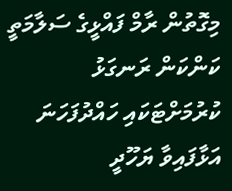މިގޮތުން ރާމް ފައްޅީގެ ސަލާމަތީ ކަންކަން ރަނގަޅު ކުރުމަށްޓަކައި ހައްދުފަހަނަ އަޅާފައިވާ ޔަހޫދީ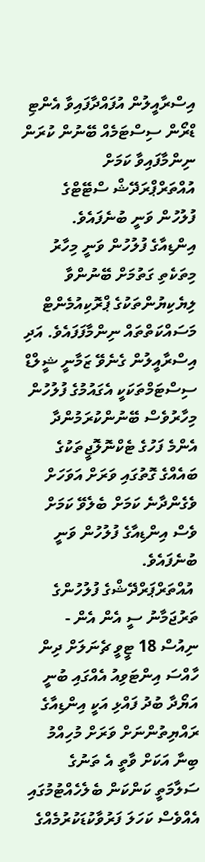އިސްރާއީލުން އުފައްދާފައިވާ އެންޓި ޑްރޯން ސިސްޓަމެއް ބޭނުން ކުރަން ނިންމާފައިވާ ކަމަށް އުއްތަރްޕްރަދޭޝް ސްޓޭޓްގެ ފުލުހުން ވަނީ ބުނެފައެވެ.
އިންޑިއާގެ ފުލުހުން ވަނީ މިހާރު މިތަކެތި ގަތުމަށް ބޭނުންވާ ލިޔެކިޔުންތަކުގެ ޕްރޮކިއުމެންޓް މަސައްކަތްތައް ނިންމާފަފައެވެ. އަދި އިސްރާއީލުން ގެނެވޭ ޒަމާނީ ޝީލްޑް ސިސްޓަމްތަކަކީ އެގައުމުގެ ފުލުހުން މިހާރުވެސް ބޭނުންކުރަމުންދާ އެންމެ ފަހުގެ ޓެކްނޮލޮޖީތަކުގެ ބައެއްގެ ގޮތުގައި ވަރަށް އަވަހަށް ވެގެންދާނެ ކަމަށް ބެލެވޭ ކަމަށް ވެސް އިންޑިއާގެ ފުލުހުން ވަނީ ބުނެފައެވެ.
 އުއްތަރްޕަރްދޭޝްގެ ފުލުހުންގެ ތަރުޖަމާނު ސީ އެން އެން - ނިއުސް 18 ޓީވީ ޗެނަލަށް ދިން ހާއްސަ އިންޓަވިއު އެއްގައި ބުނީ އަޔޯދާ ބުދު ފައްޅި އަކީ އިންޑިއާގެ ރައްޔިތުންނަށް ވަރަށް މުހިއްމު ބިނާ އަކަށް ވާތީ އެ ތަނުގެ ސަލާމަތީ ކަންކަން ބެލެހެއްޓުމުގައި އެއްވެސް ކަހަލަ ފަރުވާކުޑަކުރުމެއްގެ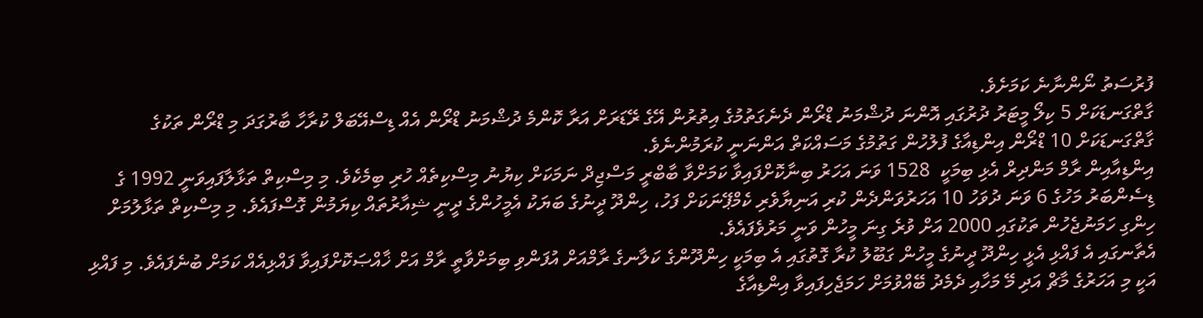ފުރުސަތު ނޯންނާނެ ކަމަށެވެ.
ގާތްގަނޑަކަށް 5 ކިލޯ މީޓަރު ދުރުގައި އޮންނަ ދުޝްމަނު ޑްރޯން ދެނެގަތުމުގެ އިތުރުން އޭގެ ރޭޑަރަށް އަރާ ކޮންމެ ދުޝްމަނު ޑްރޯން އެއް ޑިސްއޭބަލް ކުރާހާ ބާރުގަދަ މި ޑްރޯން ތަކުގެ ގާތްގަނޑަކަށް 10 ޑްރޯން އިންޑިއާގެ ފުލުހުން ގަތުމުގެ މަސައްކަތް އަންނަނީ ކުރަމުންނެވެ.
އިންޑިއާއިން ރާމް މަންދިރް އެޅި ބިމަކީ  1528 ވަނަ އަހަރު ބިނާކޮށްފައިވާ ކަމަށްވާ ބާބްރީ މަސްޖިދް ނަމަކަށް ކިޔުނު މިސްކިތެއް ހުރި ބިމެކެވެ. މި މިސްކިތް ތަޅާލާފައިވަނީ 1992 ގެ ޑިސެންބަރު މަހުގެ 6 ވަނަ ދުވަހު 10 އަހަރުވަންދެން ކުރި އަނިޔާވެރި ކެމްޕޭނަކަށް ފަހު، ހިންދޫ ދީނުގެ ބަޔަކު އެމީހުންގެ ދީނީ ޝިއާރުތައް ކިޔަމުން ގޮސްފައެވެ. މި މިސްކިތް ތަޅާލުމަށް ހިންގި ހަމަނުޖެހުން ތަކުގައި 2000 އަށް ވުރެ ގިނަ މީހުން ވަނީ މަރުވެފައެވެ.
އެތާނގައި އެ ފައްޅި އެޅީ ހިންދޫ ދީނުގެ މީހުން ގަބޫލު ކުރާ ގޮތުގައި އެ ބިމަކީ ހިންދޫންގެ ކަލާނގެ ރާމްއަށް އުފަންވި ބިމަށްވާތީ ރާމް އަށް ޚާއްޞަކޮށްފައިވާ ފައްޅިއެއް ކަމަށް ބުނެފައެވެ. މި ފައްޅި އަކީ މި އަހަރުގެ މާޗް އަދި މޭ މަހާއި ދެމެދު ބޭއްވުމަށް ހަމަޖެހިފައިވާ އިންޑިއާގެ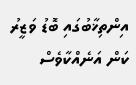އިންތިޚާބުގައި ބޮޑު ވަޒީރު ކަން އަނެއްކާވެސް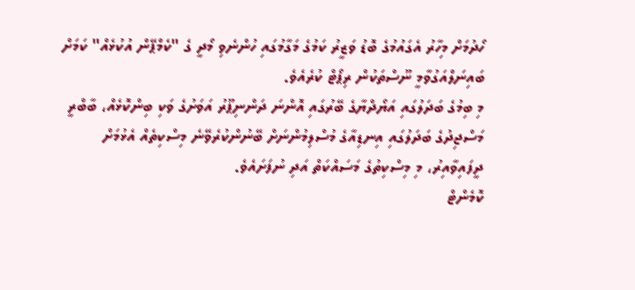ހޯދުމަށް މިހާރު އެގައުމުގެ ބޮޑު ވަޒީރު ކަމުގެ މަގާމުގައި ހުންނެވި މޯދީ ގެ "ކެމްޕޭން އުކުޅެއް" ކަމަށް ބައިނަލްއަގުވާމީ ނޫސްތަކުން ރިޕޯޓް ކުރެއެވެ.
މި ބިމުގެ ބަދަލުގައި އަޔޯދްޔާގެ ބޭރުގައި އޮންނަ ދަންނިޕޫރު އަވަށުގެ ވަކި ބިންކޮޅެއް، ބާބްރީ މަސްޖިދުގެ ބަދަލުގައި އިނޑިއާގެ މުސްލިމުންނަށް ބޭނުންކުރެވޭނެ މިސްކިތެއް އެޅުމަށް ދީފައިވާއިރު، މި މިސްކިތުގެ މަސައްކަތް އަދި ނުފަށައެވެ.
ކޮމެންޓް